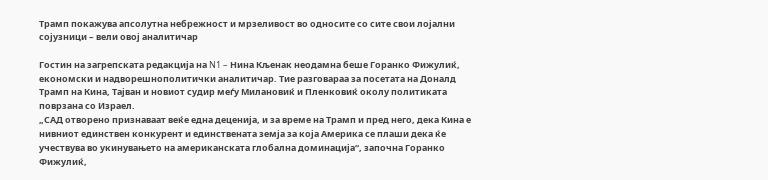Трамп покажува апсолутна небрежност и мрзеливост во односите со сите свои лојални сојузници – вели овој аналитичар

Гостин на загрепската редакција на N1 – Нина Кљенак неодамна беше Горанко Фижулиќ, економски и надворешнополитички аналитичар. Тие разговараа за посетата на Доналд Трамп на Кина, Тајван и новиот судир меѓу Милановиќ и Пленковиќ околу политиката поврзана со Израел.
„САД отворено признаваат веќе една деценија, и за време на Трамп и пред него, дека Кина е нивниот единствен конкурент и единствената земја за која Америка се плаши дека ќе учествува во укинувањето на американската глобална доминација“, започна Горанко Фижулиќ,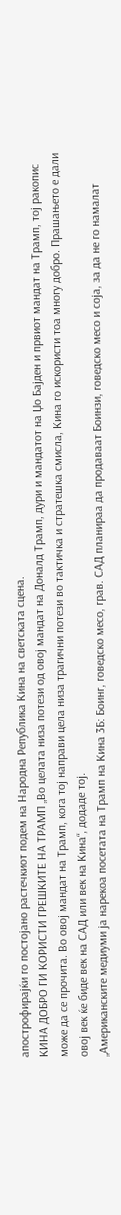апострофирајќи го постојано растечкиот подем на Народна Република Кина на светската сцена.
КИНА ДОБРО ГИ КОРИСТИ ГРЕШКИТЕ НА ТРАМП „Во целата низа потези од овој мандат на Доналд Трамп, дури и мандатот на Џо Бајден и првиот мандат на Трамп, тој ракопис може да се прочита. Во овој мандат на Трамп, кога тој направи цела низа трагични потези во тактичка и стратешка смисла, Кина го искористи тоа многу добро. Прашањето е дали овој век ќе биде век на САД или век на Кина“, додаде тој.
„Американските медиуми ја нарекоа посетата на Трамп на Кина 3Б: Боинг, говедско месо, грав. САД планираа да продаваат Боинзи, говедско месо и соја, за да не го намалат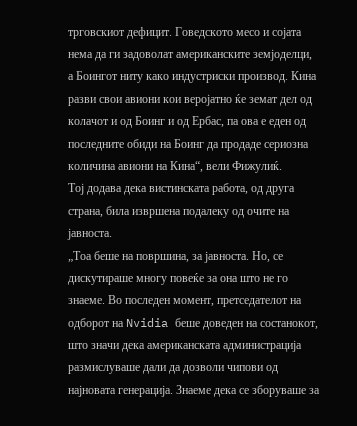трговскиот дефицит. Говедското месо и сојата нема да ги задоволат американските земјоделци, а Боингот ниту како индустриски производ. Кина разви свои авиони кои веројатно ќе земат дел од колачот и од Боинг и од Ербас, па ова е еден од последните обиди на Боинг да продаде сериозна количина авиони на Кина“, вели Фижулиќ.
Тој додава дека вистинската работа, од друга страна, била извршена подалеку од очите на јавноста.
„Тоа беше на површина, за јавноста. Но, се дискутираше многу повеќе за она што не го знаеме. Во последен момент, претседателот на одборот на Nvidia беше доведен на состанокот, што значи дека американската администрација размислуваше дали да дозволи чипови од најновата генерација. Знаеме дека се зборуваше за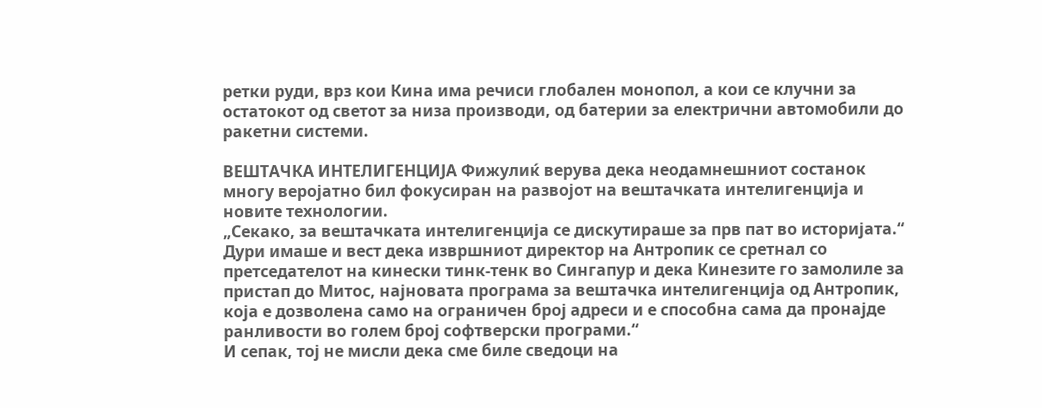ретки руди, врз кои Кина има речиси глобален монопол, а кои се клучни за остатокот од светот за низа производи, од батерии за електрични автомобили до ракетни системи.

ВЕШТАЧКА ИНТЕЛИГЕНЦИЈА Фижулиќ верува дека неодамнешниот состанок многу веројатно бил фокусиран на развојот на вештачката интелигенција и новите технологии.
„Секако, за вештачката интелигенција се дискутираше за прв пат во историјата.“ Дури имаше и вест дека извршниот директор на Антропик се сретнал со претседателот на кинески тинк-тенк во Сингапур и дека Кинезите го замолиле за пристап до Митос, најновата програма за вештачка интелигенција од Антропик, која е дозволена само на ограничен број адреси и е способна сама да пронајде ранливости во голем број софтверски програми.“
И сепак, тој не мисли дека сме биле сведоци на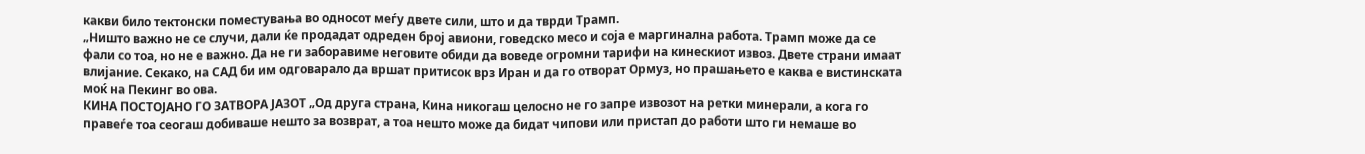какви било тектонски поместувања во односот меѓу двете сили, што и да тврди Трамп.
„Ништо важно не се случи, дали ќе продадат одреден број авиони, говедско месо и соја е маргинална работа. Трамп може да се фали со тоа, но не е важно. Да не ги заборавиме неговите обиди да воведе огромни тарифи на кинескиот извоз. Двете страни имаат влијание. Секако, на САД би им одговарало да вршат притисок врз Иран и да го отворат Ормуз, но прашањето е каква е вистинската моќ на Пекинг во ова.
КИНА ПОСТОЈАНО ГО ЗАТВОРА ЈАЗОТ „Од друга страна, Кина никогаш целосно не го запре извозот на ретки минерали, а кога го правеѓе тоа сеогаш добиваше нешто за возврат, а тоа нешто може да бидат чипови или пристап до работи што ги немаше во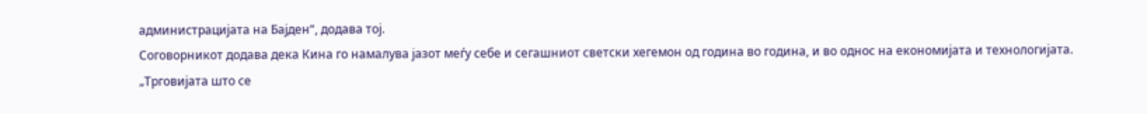администрацијата на Бајден“, додава тој.
Соговорникот додава дека Кина го намалува јазот меѓу себе и сегашниот светски хегемон од година во година, и во однос на економијата и технологијата.
„Трговијата што се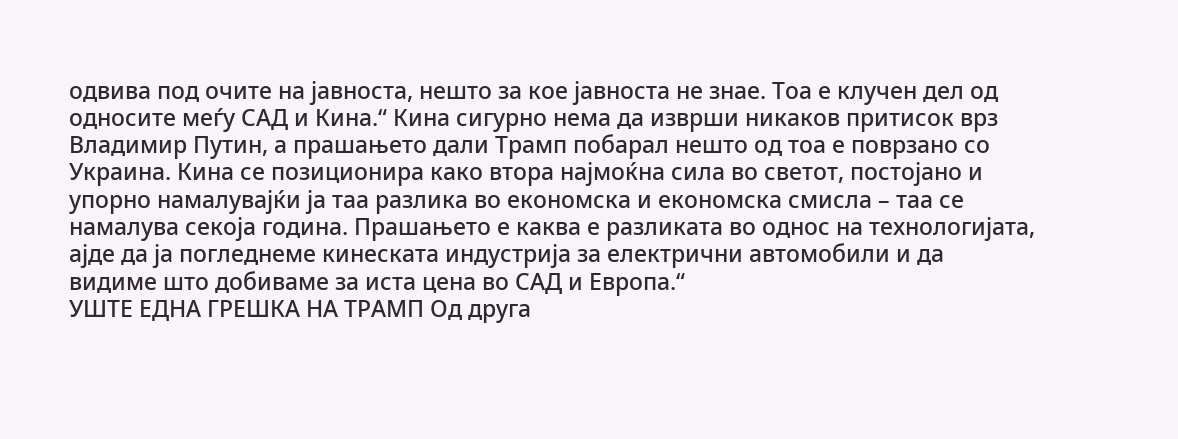одвива под очите на јавноста, нешто за кое јавноста не знае. Тоа е клучен дел од односите меѓу САД и Кина.“ Кина сигурно нема да изврши никаков притисок врз Владимир Путин, а прашањето дали Трамп побарал нешто од тоа е поврзано со Украина. Кина се позиционира како втора најмоќна сила во светот, постојано и упорно намалувајќи ја таа разлика во економска и економска смисла – таа се намалува секоја година. Прашањето е каква е разликата во однос на технологијата, ајде да ја погледнеме кинеската индустрија за електрични автомобили и да видиме што добиваме за иста цена во САД и Европа.“
УШТЕ ЕДНА ГРЕШКА НА ТРАМП Од друга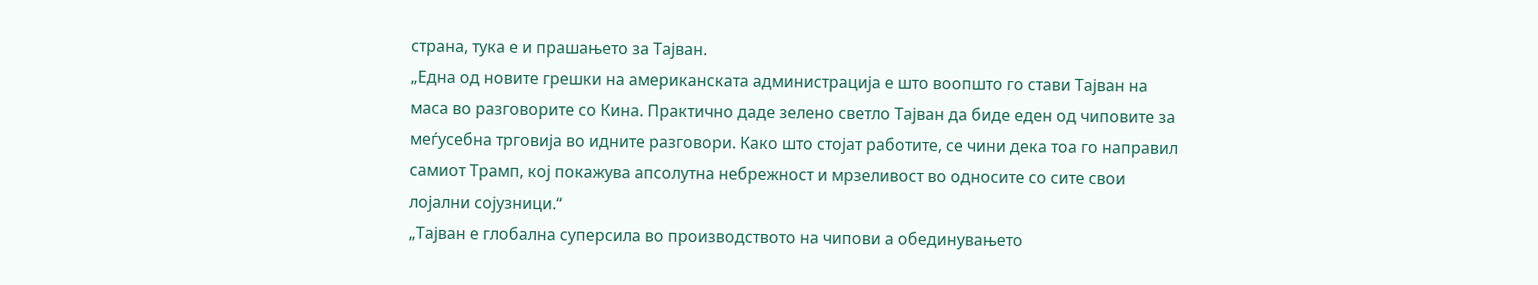страна, тука е и прашањето за Тајван.
„Една од новите грешки на американската администрација е што воопшто го стави Тајван на маса во разговорите со Кина. Практично даде зелено светло Тајван да биде еден од чиповите за меѓусебна трговија во идните разговори. Како што стојат работите, се чини дека тоа го направил самиот Трамп, кој покажува апсолутна небрежност и мрзеливост во односите со сите свои лојални сојузници.“
„Тајван е глобална суперсила во производството на чипови а обединувањето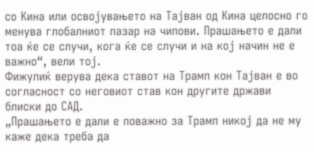со Кина или освојувањето на Тајван од Кина целосно го менува глобалниот пазар на чипови. Прашањето е дали тоа ќе се случи, кога ќе се случи и на кој начин не е важно“, вели тој.
Фижулиќ верува дека ставот на Трамп кон Тајван е во согласност со неговиот став кон другите држави блиски до САД.
„Прашањето е дали е поважно за Трамп никој да не му каже дека треба да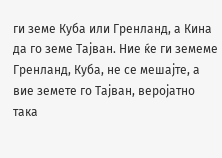ги земе Куба или Гренланд, а Кина да го земе Тајван. Ние ќе ги земеме Гренланд, Куба, не се мешајте, а вие земете го Тајван, веројатно така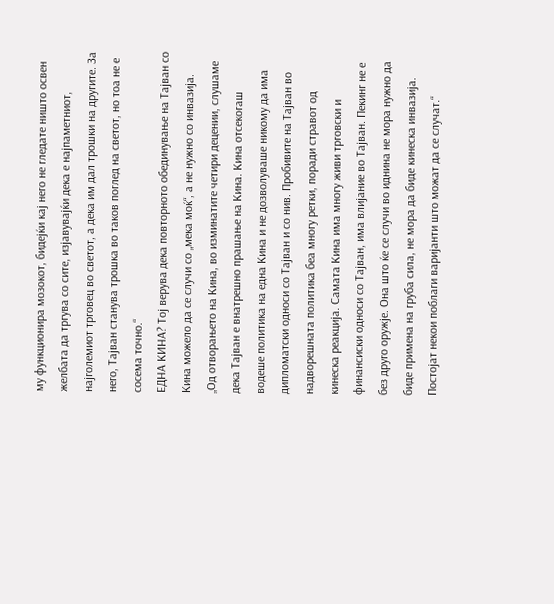му функционира мозокот, бидејќи кај него не гледате ништо освен желбата да тргува со сите, изјавувајќи дека е најпаметниот, најголемиот трговец во светот, а дека им дал трошки на другите. За него, Тајван станува трошка во таков поглед на светот, но тоа не е сосема точно.“
ЕДНА КИНА? Тој верува дека повторното обединување на Тајван со Кина можело да се случи со „мека моќ“, а не нужно со инвазија.
„Од отворањето на Кина, во изминатите четири децении, слушаме дека Тајван е внатрешно прашање на Кина. Кина отсекогаш водеше политика на една Кина и не дозволуваше никому да има дипломатски односи со Тајван и со нив. Пробивите на Тајван во надворешната политика беа многу ретки, поради стравот од кинеска реакција. Самата Кина има многу живи трговски и финансиски односи со Тајван, има влијание во Тајван. Пекинг не е без друго оружје. Она што ќе се случи во иднина не мора нужно да биде примена на груба сила, не мора да биде кинеска инвазија. Постојат некои поблаги варијанти што можат да се случат.“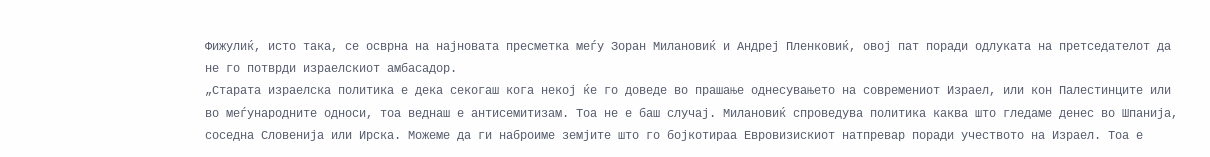Фижулиќ, исто така, се осврна на најновата пресметка меѓу Зоран Милановиќ и Андреј Пленковиќ, овој пат поради одлуката на претседателот да не го потврди израелскиот амбасадор.
„Старата израелска политика е дека секогаш кога некој ќе го доведе во прашање однесувањето на современиот Израел, или кон Палестинците или во меѓународните односи, тоа веднаш е антисемитизам. Тоа не е баш случај. Милановиќ спроведува политика каква што гледаме денес во Шпанија, соседна Словенија или Ирска. Можеме да ги наброиме земјите што го бојкотираа Евровизискиот натпревар поради учеството на Израел. Тоа е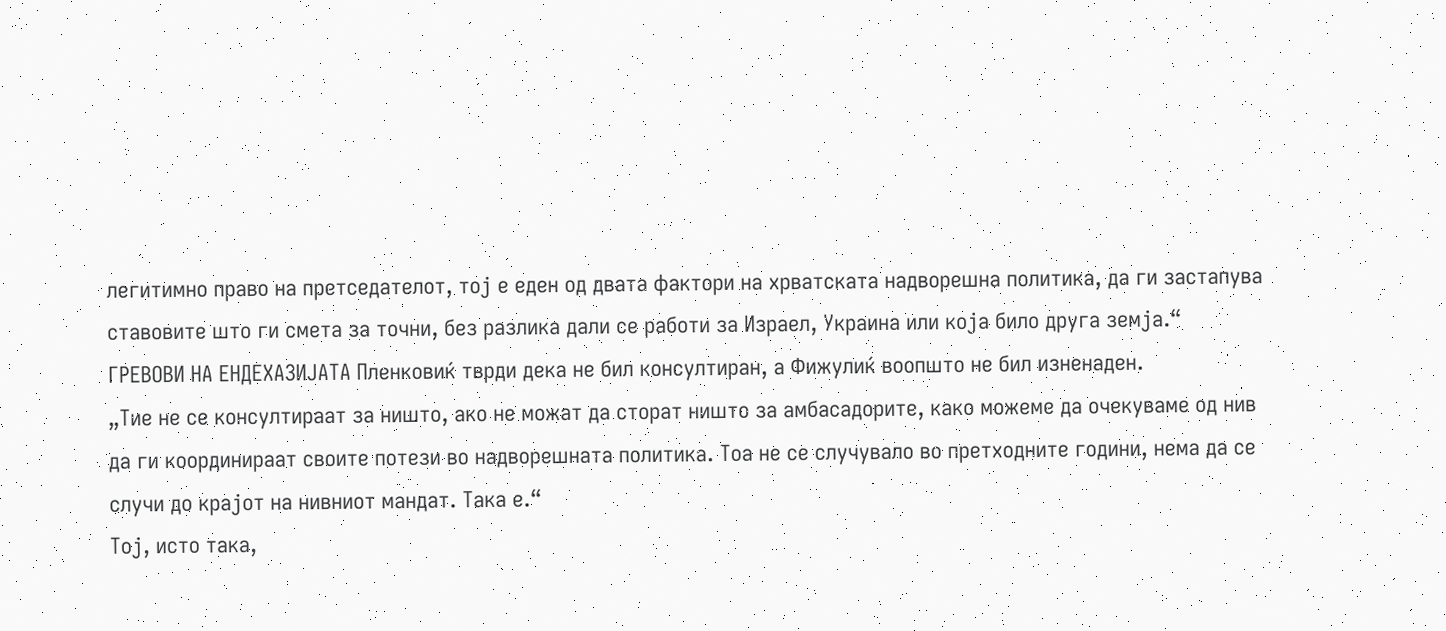легитимно право на претседателот, тој е еден од двата фактори на хрватската надворешна политика, да ги застапува ставовите што ги смета за точни, без разлика дали се работи за Израел, Украина или која било друга земја.“
ГРЕВОВИ НА ЕНДЕХАЗИЈАТА Пленковиќ тврди дека не бил консултиран, а Фижулиќ воопшто не бил изненаден.
„Тие не се консултираат за ништо, ако не можат да сторат ништо за амбасадорите, како можеме да очекуваме од нив да ги координираат своите потези во надворешната политика. Тоа не се случувало во претходните години, нема да се случи до крајот на нивниот мандат. Така е.“
Тој, исто така,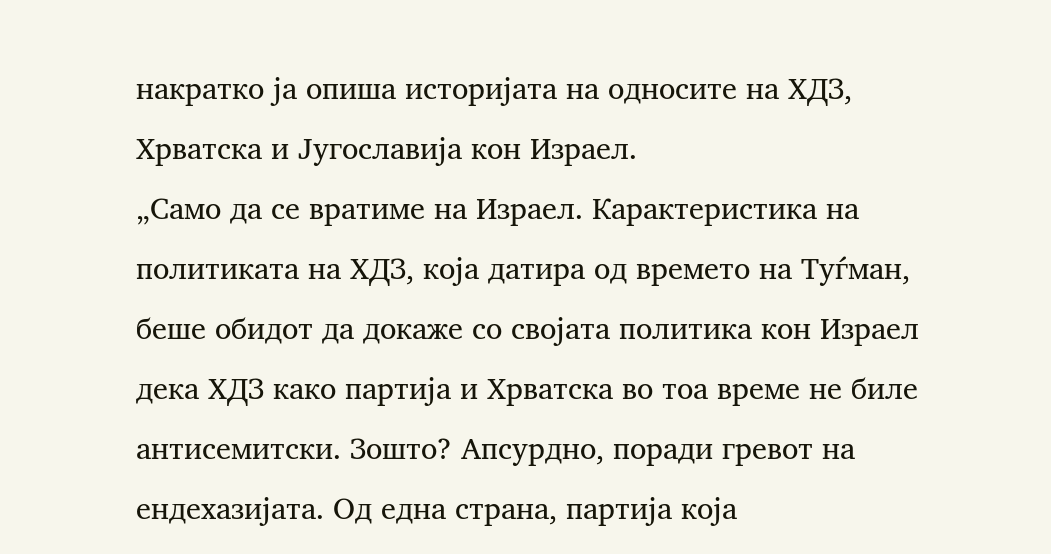накратко ја опиша историјата на односите на ХДЗ, Хрватска и Југославија кон Израел.
„Само да се вратиме на Израел. Карактеристика на политиката на ХДЗ, која датира од времето на Туѓман, беше обидот да докаже со својата политика кон Израел дека ХДЗ како партија и Хрватска во тоа време не биле антисемитски. Зошто? Апсурдно, поради гревот на ендехазијата. Од една страна, партија која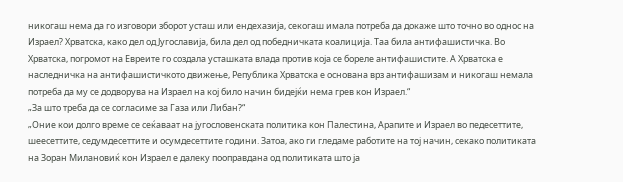никогаш нема да го изговори зборот усташ или ендехазија, секогаш имала потреба да докаже што точно во однос на Израел? Хрватска, како дел од Југославија, била дел од победничката коалиција. Таа била антифашистичка. Во Хрватска, погромот на Евреите го создала усташката влада против која се бореле антифашистите. А Хрватска е наследничка на антифашистичкото движење, Република Хрватска е основана врз антифашизам и никогаш немала потреба да му се додворува на Израел на кој било начин бидејќи нема грев кон Израел.“
„За што треба да се согласиме за Газа или Либан?“
„Оние кои долго време се сеќаваат на југословенската политика кон Палестина, Арапите и Израел во педесеттите, шеесеттите, седумдесеттите и осумдесеттите години. Затоа, ако ги гледаме работите на тој начин, секако политиката на Зоран Милановиќ кон Израел е далеку пооправдана од политиката што ја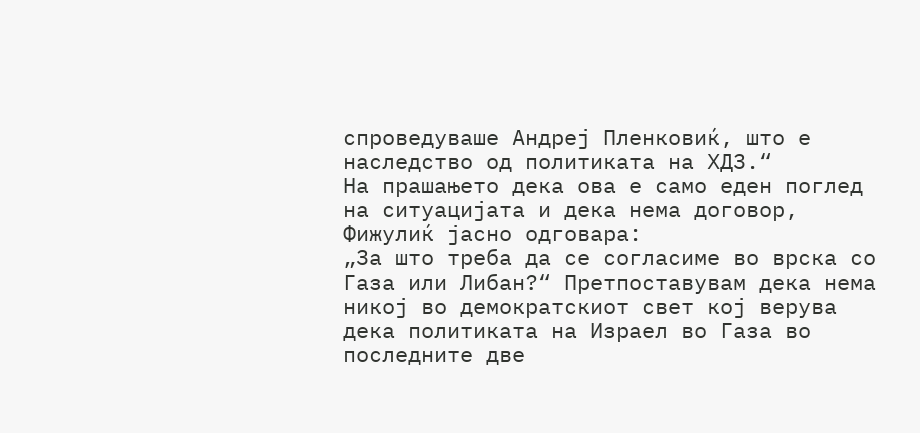спроведуваше Андреј Пленковиќ, што е наследство од политиката на ХДЗ.“
На прашањето дека ова е само еден поглед на ситуацијата и дека нема договор, Фижулиќ јасно одговара:
„За што треба да се согласиме во врска со Газа или Либан?“ Претпоставувам дека нема никој во демократскиот свет кој верува дека политиката на Израел во Газа во последните две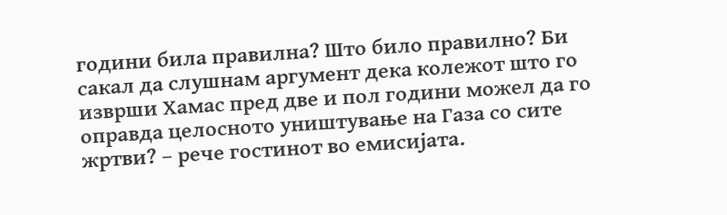години била правилна? Што било правилно? Би сакал да слушнам аргумент дека колежот што го изврши Хамас пред две и пол години можел да го оправда целосното уништување на Газа со сите жртви? – рече гостинот во емисијата.